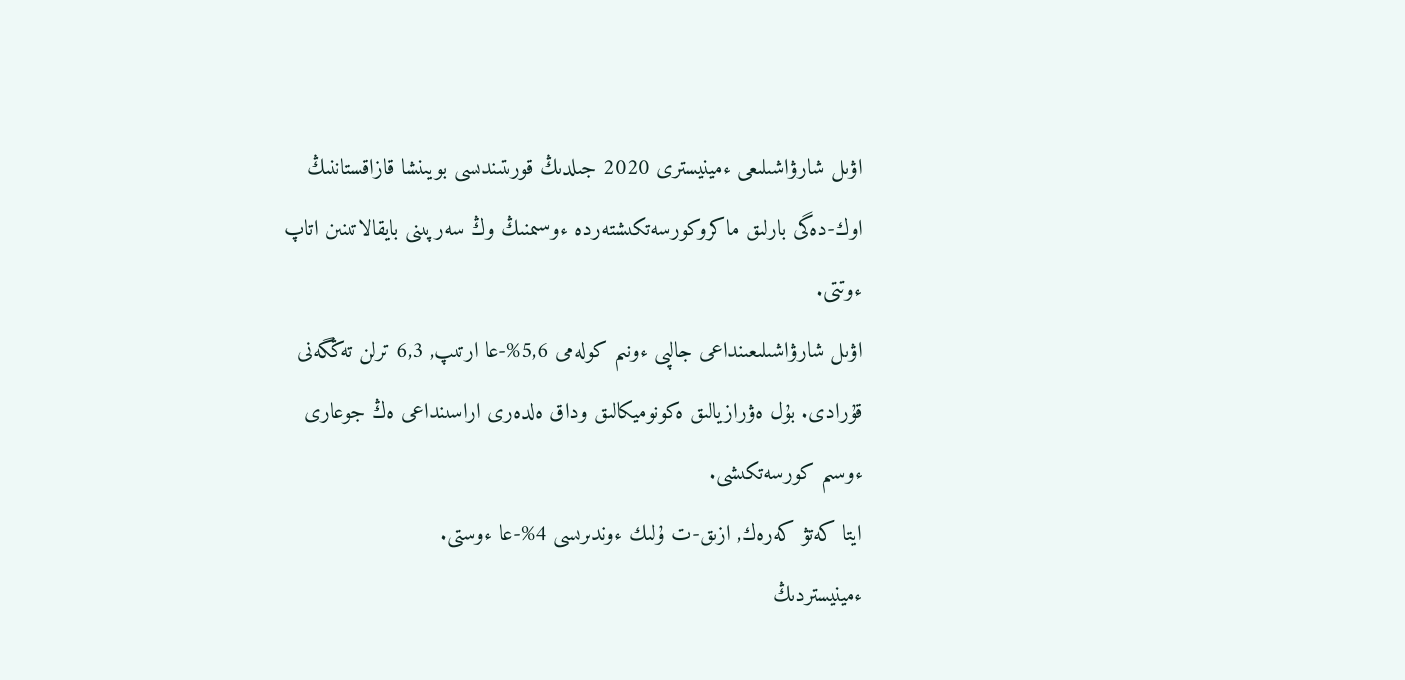اۋىل شارۋاشىلىعى ءمينيسترى 2020 جىلدىڭ قورىتىندىسى بويىنشا قازاقستاننىڭ اوك-دەگى بارلىق ماكروكورسەتكىشتەردە ءوسىمنىڭ وڭ سەرپىنى بايقالاتىنىن اتاپ ءوتتى.
اۋىل شارۋاشىلىعىنداعى جالپى ءونىم كولەمى 5,6%-عا ارتىپ, 6,3 ترلن تەڭگەنى قۇرادى. بۇل ەۋرازيالىق ەكونوميكالىق وداق ەلدەرى اراسىنداعى ەڭ جوعارى ءوسىم كورسەتكىشى.
ايتا كەتۋ كەرەك, ازىق-ت ۇلىك ءوندىرىسى 4%-عا ءوستى.
ءمينيستردىڭ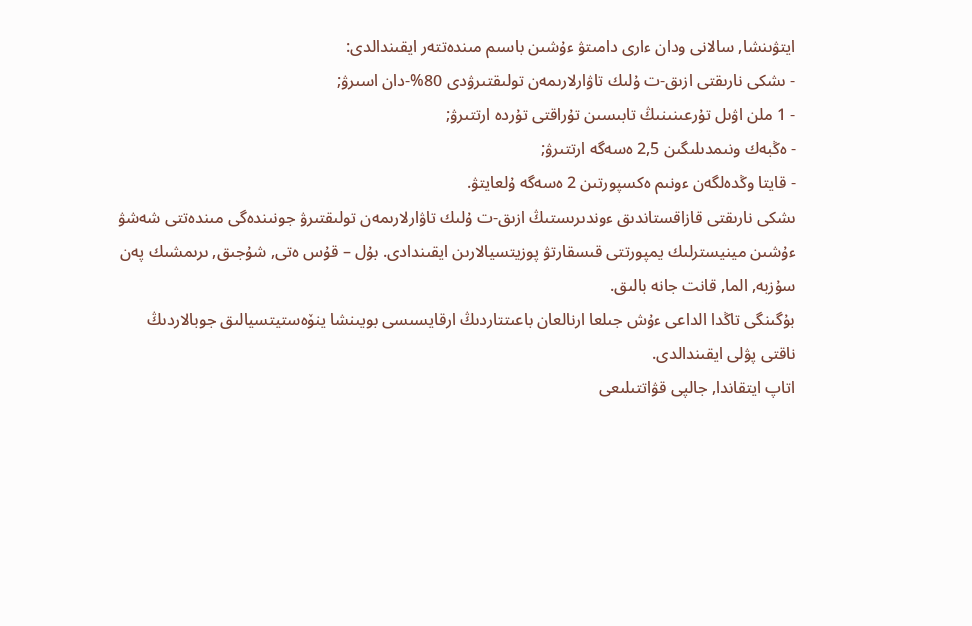ايتۋىنشا, سالانى ودان ءارى دامىتۋ ءۇشىن باسىم مىندەتتەر ايقىندالدى:
- ىشكى نارىقتى ازىق-ت ۇلىك تاۋارلارىمەن تولىقتىرۋدى 80%-دان اسىرۋ;
- 1 ملن اۋىل تۇرعىنىنىڭ تابىسىن تۇراقتى تۇردە ارتتىرۋ;
- ەڭبەك ونىمدىلىگىن 2,5 ەسەگە ارتتىرۋ;
- قايتا وڭدەلگەن ءونىم ەكسپورتىن 2 ەسەگە ۇلعايتۋ.
ىشكى نارىقتى قازاقستاندىق ءوندىرىستىڭ ازىق-ت ۇلىك تاۋارلارىمەن تولىقتىرۋ جونىندەگى مىندەتتى شەشۋ ءۇشىن مينيسترلىك يمپورتتى قىسقارتۋ پوزيتسيالارىن ايقىندادى. بۇل – قۇس ەتى, شۇجىق, ىرىمشىك پەن سۇزبە, الما, قانت جانە بالىق.
بۇگىنگى تاڭدا الداعى ءۇش جىلعا ارنالعان باعىتتاردىڭ ارقايسىسى بويىنشا ينۆەستيتسيالىق جوبالاردىڭ ناقتى پۋلى ايقىندالدى.
اتاپ ايتقاندا, جالپى قۋاتتىلىعى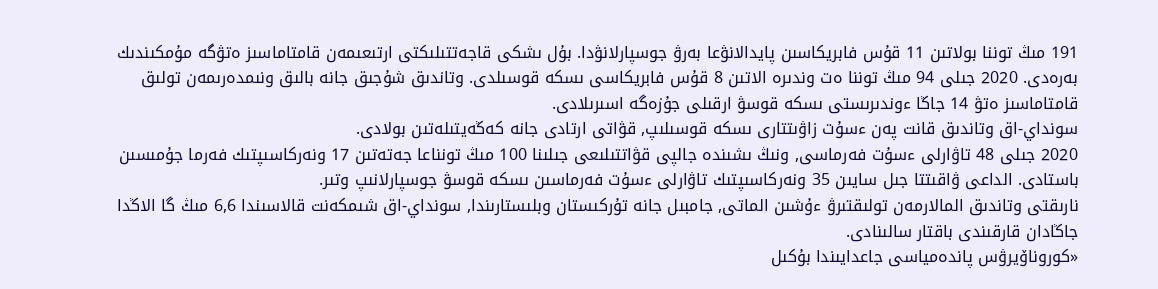191 مىڭ توننا بولاتىن 11 قۇس فابريكاسىن پايدالانۋعا بەرۋ جوسپارلانۋدا. بۇل ىشكى قاجەتتىلىكتى ارتىعىمەن قامتاماسىز ەتۋگە مۇمكىندىك بەرەدى. 2020 جىلى 94 مىڭ توننا ەت وندىرە الاتىن 8 قۇس فابريكاسى ىسكە قوسىلدى. وتاندىق شۇجىق جانە بالىق ونىمدەرىمەن تولىق قامتاماسىز ەتۋ 14 جاڭا ءوندىرىستى ىسكە قوسۋ ارقىلى جۇزەگە اسىرىلادى.
سونداي-اق وتاندىق قانت پەن ءسۇت زاۋىتتارى ىسكە قوسىلىپ, قۋاتى ارتادى جانە كەڭەيتىلەتىن بولادى.
2020 جىلى 48 تاۋارلى ءسۇت فەرماسى, ونىڭ ىشىندە جالپى قۋاتتىلىعى جىلىنا 100 مىڭ تونناعا جەتەتىن 17 ونەركاسىپتىك فەرما جۇمىسىن باستادى. الداعى ۋاقىتتا جىل سايىن 35 ونەركاسىپتىك تاۋارلى ءسۇت فەرماسىن ىسكە قوسۋ جوسپارلانىپ وتىر.
نارىقتى وتاندىق المالارمەن تولىقتىرۋ ءۇشىن الماتى, جامبىل جانە تۇركىستان وبلىستارىندا, سونداي-اق شىمكەنت قالاسىندا 6,6 مىڭ گا الاڭدا جاڭادان قارقىندى باقتار سالىنادى.
«كوروناۆيرۋس پاندەمياسى جاعدايىندا بۇكىل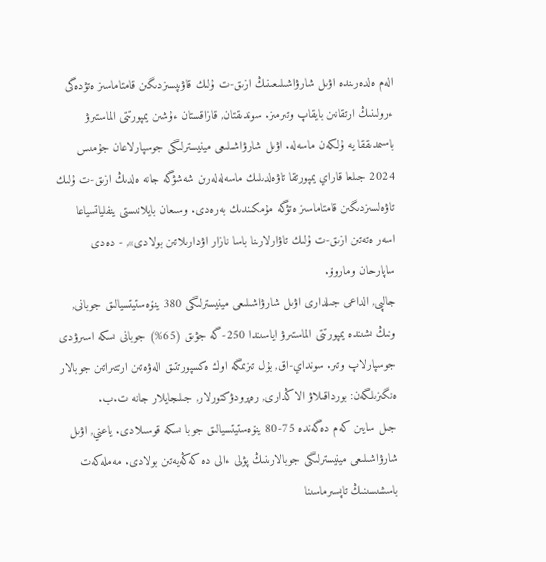الەم ەلدەرىندە اۋىل شارۋاشىلىعىنىڭ ازىق-ت ۇلىك قاۋىپسىزدىگىن قامتاماسىز ەتۋدەگى ءرولىنىڭ ارتقانىن بايقاپ وتىرمىز. سوندىقتان, قازاقستان ءۇشىن يمپورتتى الماستىرۋ باسىمدىققا يە ۇلكەن ماسەلە. اۋىل شارۋاشىلىعى مينيسترلىگى جوسپارلاعان جۇمىس 2024 جىلعا قاراي يمپورتقا تاۋەلدىلىك ماسەلەلەرىن شەشۋگە جانە ەلدىڭ ازىق-ت ۇلىك تاۋەلسىزدىگىن قامتاماسىز ەتۋگە مۇمكىندىك بەرەدى. وسىعان بايلانىستى ينفلياتسياعا اسەر ەتەتىن ازىق-ت ۇلىك تاۋارلارىنا باسا نازار اۋدارىلاتىن بولادى», - دەدى ساپارحان وماروۆ.
جالپى, الداعى جىلدارى اۋىل شارۋاشىلىعى مينيسترلىگى 380 ينۆەستيتسيالىق جوبانى, ونىڭ ىشىندە يمپورتتى الماستىرۋ اياسىندا 250-گە جۋىق (65%) جوبانى ىسكە اسىرۋدى جوسپارلاپ وتىر. سونداي-اق, بۇل تىزىمگە اوك ەكسپورتتىق الەۋەتىن ارتتىراتىن جوبالار ەنگىزىلگەن: بورداقىلاۋ الاڭدارى, رەپرودۋكتورلار, جىلىجايلار جانە ت.ب.
جىل سايىن كەم دەگەندە 75-80 ينۆەستيتسيالىق جوبا ىسكە قوسىلادى. ياعني, اۋىل شارۋاشىلىعى مينيسترلىگى جوبالارىنىڭ پۋلى ءالى دە كەڭەيەتىن بولادى. مەملەكەت باسشىسىنىڭ تاپسىرماسىنا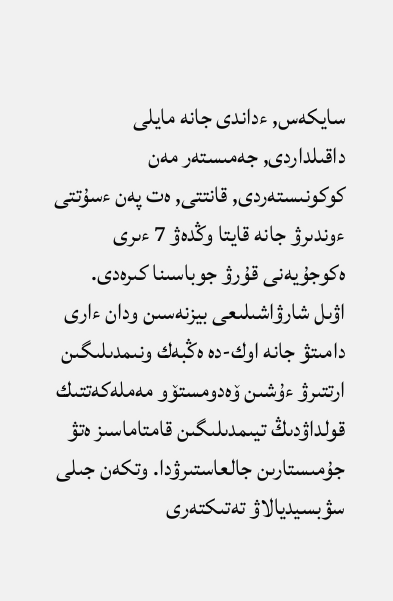سايكەس, ءداندى جانە مايلى داقىلداردى, جەمىستەر مەن كوكونىستەردى, قانتتى, ەت پەن ءسۇتتى ءوندىرۋ جانە قايتا وڭدەۋ 7 ءىرى ەكوجۇيەنى قۇرۋ جوباسىنا كىرەدى.
اۋىل شارۋاشىلىعى بيزنەسىن ودان ءارى دامىتۋ جانە اوك-دە ەڭبەك ونىمدىلىگىن ارتتىرۋ ءۇشىن ۆەدومستۆو مەملەكەتتىك قولداۋدىڭ تيىمدىلىگىن قامتاماسىز ەتۋ جۇمىستارىن جالعاستىرۋدا. وتكەن جىلى سۋبسيديالاۋ تەتىكتەرى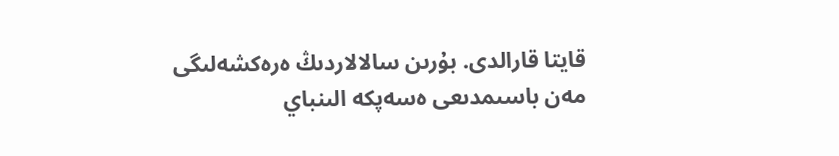قايتا قارالدى. بۇرىن سالالاردىڭ ەرەكشەلىگى مەن باسىمدىعى ەسەپكە الىنباي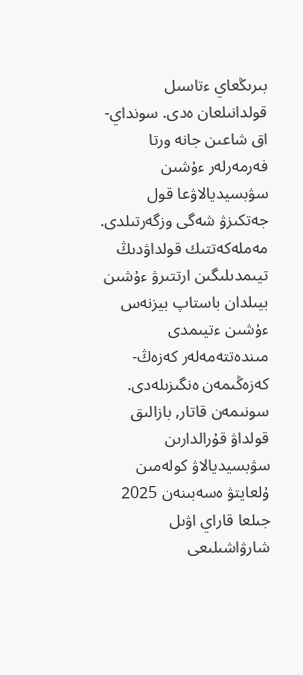بىرىڭعاي ءتاسىل قولدانىلعان ەدى. سونداي-اق شاعىن جانە ورتا فەرمەرلەر ءۇشىن سۋبسيديالاۋعا قول جەتكىزۋ شەگى وزگەرتىلدى.
مەملەكەتتىك قولداۋدىڭ تيىمدىلىگىن ارتتىرۋ ءۇشىن بيىلدان باستاپ بيزنەس ءۇشىن ءتيىمدى مىندەتتەمەلەر كەزەڭ-كەزەڭىمەن ەنگىزىلەدى.
سونىمەن قاتار, بازالىق قولداۋ قۇرالدارىن سۋبسيديالاۋ كولەمىن ۇلعايتۋ ەسەبىنەن 2025 جىلعا قاراي اۋىل شارۋاشىلىعى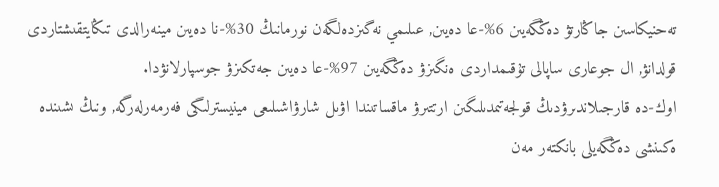تەحنيكاسىن جاڭارتۋ دەڭگەيىن 6%-عا دەيىن, عىلىمي نەگىزدەلگەن نورمانىڭ 30%-نا دەيىن مينەرالدى تىڭايتقىشتاردى قولدانۋ, ال جوعارى ساپالى تۇقىمداردى ەنگىزۋ دەڭگەيىن 97%-عا دەيىن جەتكىزۋ جوسپارلانۋدا.
اوك-دە قارجىلاندىرۋدىڭ قولجەتىمدىلىگىن ارتتىرۋ ماقساتىندا اۋىل شارۋاشىلىعى مينيسترلىگى فەرمەرلەرگە, ونىڭ ىشىندە ەكىنشى دەڭگەيلى بانكتەر مەن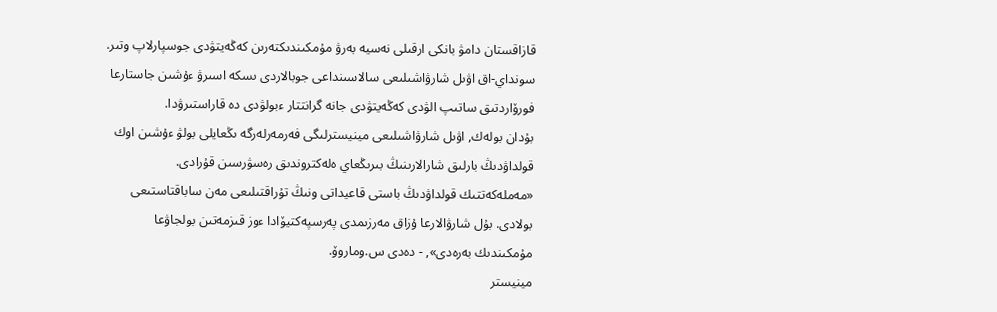قازاقستان دامۋ بانكى ارقىلى نەسيە بەرۋ مۇمكىندىكتەرىن كەڭەيتۋدى جوسپارلاپ وتىر. سونداي-اق اۋىل شارۋاشىلىعى سالاسىنداعى جوبالاردى ىسكە اسىرۋ ءۇشىن جاستارعا فورۆاردتىق ساتىپ الۋدى كەڭەيتۋدى جانە گرانتتار ءبولۋدى دە قاراستىرۋدا.
بۇدان بولەك, اۋىل شارۋاشىلىعى مينيسترلىگى فەرمەرلەرگە ىڭعايلى بولۋ ءۇشىن اوك قولداۋدىڭ بارلىق شارالارىنىڭ بىرىڭعاي ەلەكتروندىق رەسۋرسىن قۇرادى.
«مەملەكەتتىك قولداۋدىڭ باستى قاعيداتى ونىڭ تۇراقتىلىعى مەن ساباقتاستىعى بولادى. بۇل شارۋالارعا ۇزاق مەرزىمدى پەرسپەكتيۆادا ءوز قىزمەتىن بولجاۋعا مۇمكىندىك بەرەدى», - دەدى س.وماروۆ.
مينيستر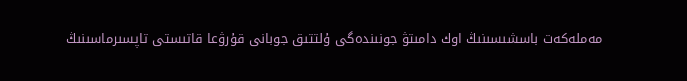مەملەكەت باسشىسىنىڭ اوك دامىتۋ جونىندەگى ۇلتتىق جوبانى قۇرۋعا قاتىستى تاپسىرماسىنىڭ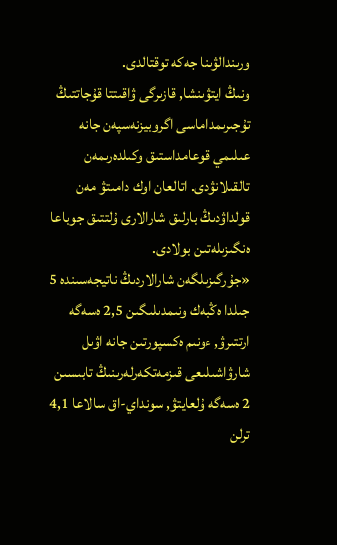ورىندالۋىنا جەكە توقتالدى.
ونىڭ ايتۋىنشا, قازىرگى ۋاقىتتا قۇجاتتىڭ تۇجىرىمداماسى اگروبيزنەسپەن جانە عىلىمي قوعامداستىق وكىلدەرىمەن تالقىلانۋدى. اتالعان اوك دامىتۋ مەن قولداۋدىڭ بارلىق شارالارى ۇلتتىق جوباعا ەنگىزىلەتىن بولادى.
«جۇرگىزىلگەن شارالاردىڭ ناتيجەسىندە 5 جىلدا ەڭبەك ونىمدىلىگىن 2,5 ەسەگە ارتتىرۋ, ءونىم ەكسپورتىن جانە اۋىل شارۋاشىلىعى قىزمەتكەرلەرىنىڭ تابىسىن 2 ەسەگە ۇلعايتۋ, سونداي-اق سالاعا 4,1 ترلن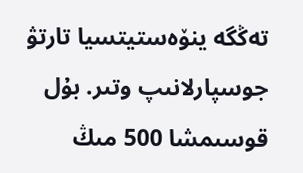تەڭگە ينۆەستيتسيا تارتۋ جوسپارلانىپ وتىر. بۇل قوسىمشا 500 مىڭ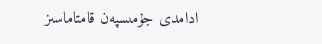ادامدى جۇمىسپەن قامتاماسىز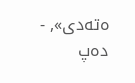ەتەدى», - دەپ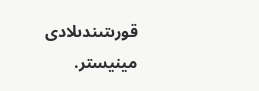قورىتىندىلادى مينيستر.